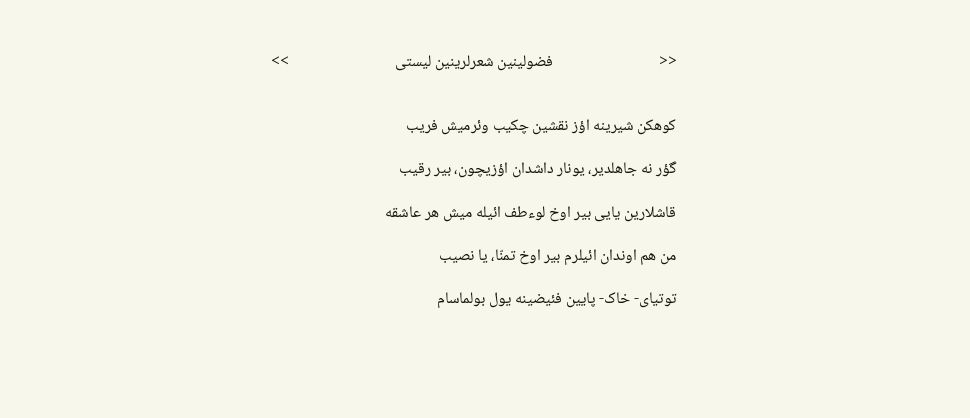<<                              فضولینین شعرلرینین لیستی                              >>


کوهکن شیرینه اؤز نقشین چکیب وئرمیش فریب

گؤر نه جاهلدیر، یونار داشدان اؤزیچون، بیر رقیب

قاشلارین یایی بیر اوخ لوءطف ائیله میش هر عاشقه

من هم اوندان ائیلرم بیر اوخ تمنّا، یا نصیب

توتیای- خاک- پایین فئیضینه یول بولماسام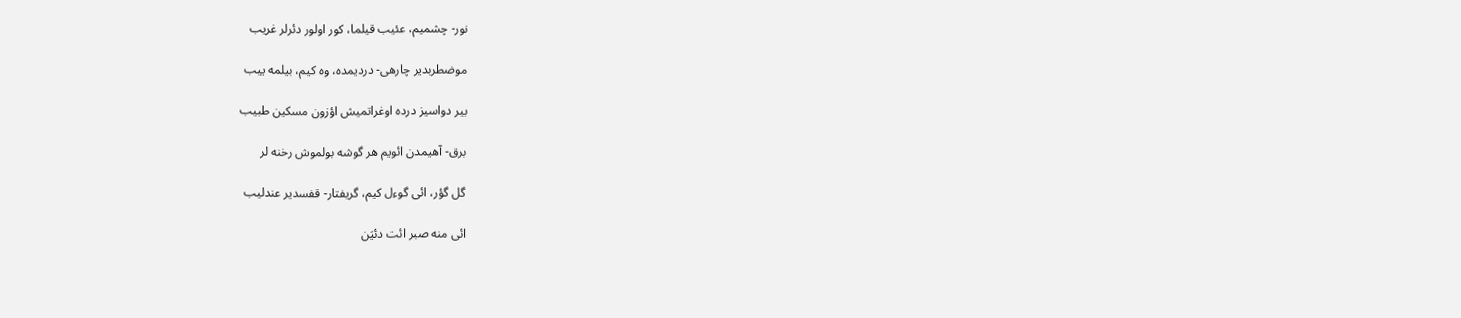نور- چشمیم، عئیب قیلما، کور اولور دئرلر غریب

موضطربدیر چارهی- دردیمده، وه کیم، بیلمه ییب

بیر دواسیز درده اوغراتمیش اؤزون مسکین طبیب

برق- آهیمدن ائویم هر گوشه بولموش رخنه لر

گل گؤر، ائی گوءل کیم، گریفتار- قفسدیر عندلیب

ائی منه صبر ائت دئیَن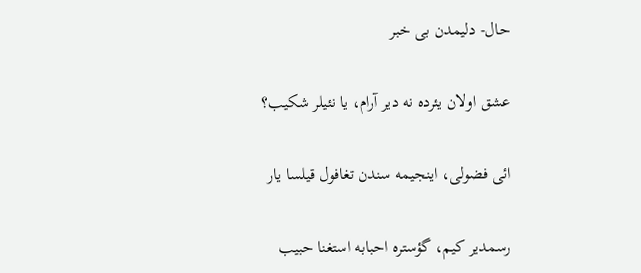حال- دلیمدن بی خبر

عشق اولان یئرده نه دیر آرام، یا نئیلر شکیب؟

ائی فضولی، اینجیمه سندن تغافول قیلسا یار

رسمدیر کیم، گؤستره احبابه استغنا حبیب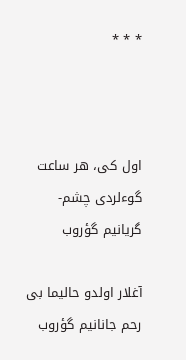* * *



اول کی، هر ساعت گوءلردی چشم- گریانیم گؤروب

آغلار اولدو حالیما بی رحم جانانیم گؤروب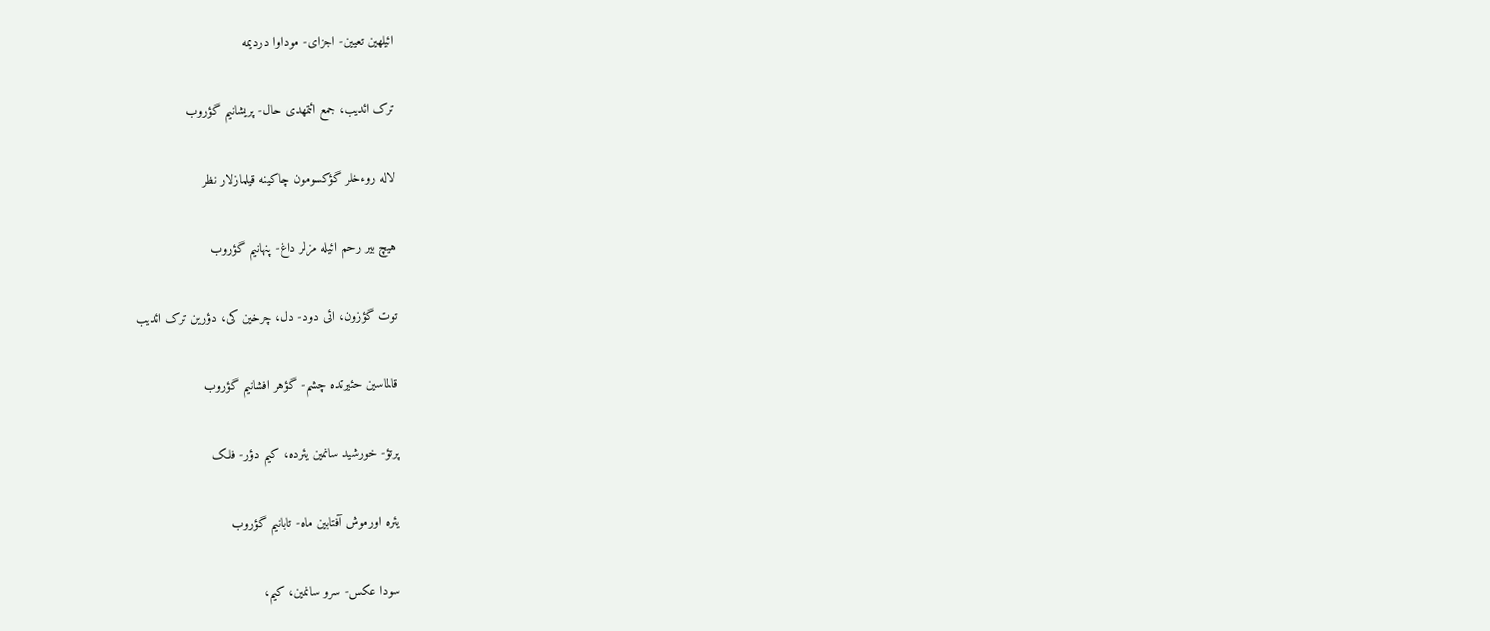ائیلهین تعیین- اجزای- موداوا دردیمه

ترک ائدیب، جمع ائتمهدی حال- پریشانیم گؤروب

لاله روءخلر گؤکسومون چاکینه قیلمازلار نظر

هیچ بیر رحم ائیله مزلر داغ- پنهانیم گؤروب

توت گؤزون، ائی دود- دل، چرخین کی، دؤرین ترک ائدیب

قالماسین حئیرتده چشم- گؤهر افشانیم گؤروب

پرتؤ- خورشید سانمین یئرده، کیم دؤر- فلک

یئره اورموش آفتابین ماه- تابانیم گؤروب

سودا عکس- سرو سانمین، کیم،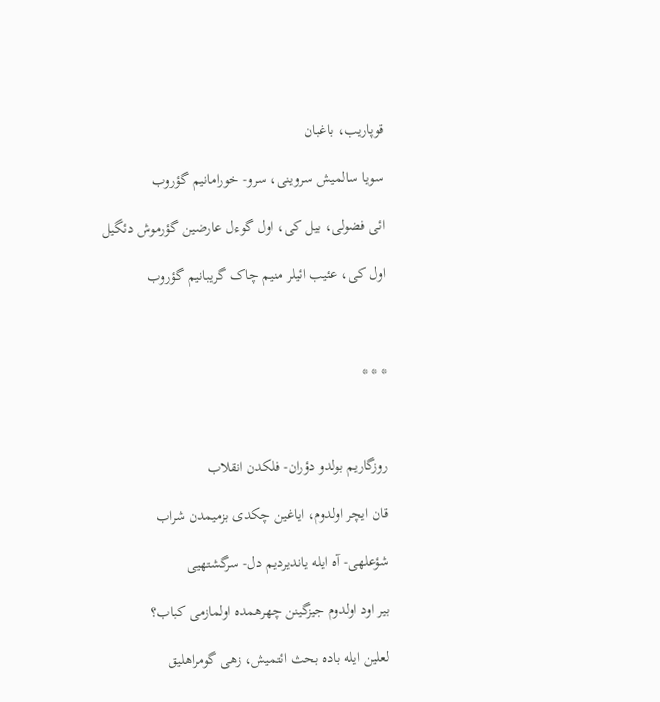قوپاریب، باغبان

سویا سالمیش سروینی، سرو- خورامانیم گؤروب

ائی فضولی، بیل کی، اول گوءل عارضین گؤرموش دئگیل

اول کی، عئیب ائیلر منیم چاک گریبانیم گؤروب



* * *



روزگاریم بولدو دؤران- فلکدن انقلاب

قان ایچر اولدوم، ایاغین چکدی بزمیمدن شراب

شؤعلهی- آه ایله یاندیردیم دل- سرگشتهیی

بیر اود اولدوم جیزگینن چهرهمده اولمازمی کباب؟

لعلین ایله باده بحث ائتمیش، زهی گومراهلیق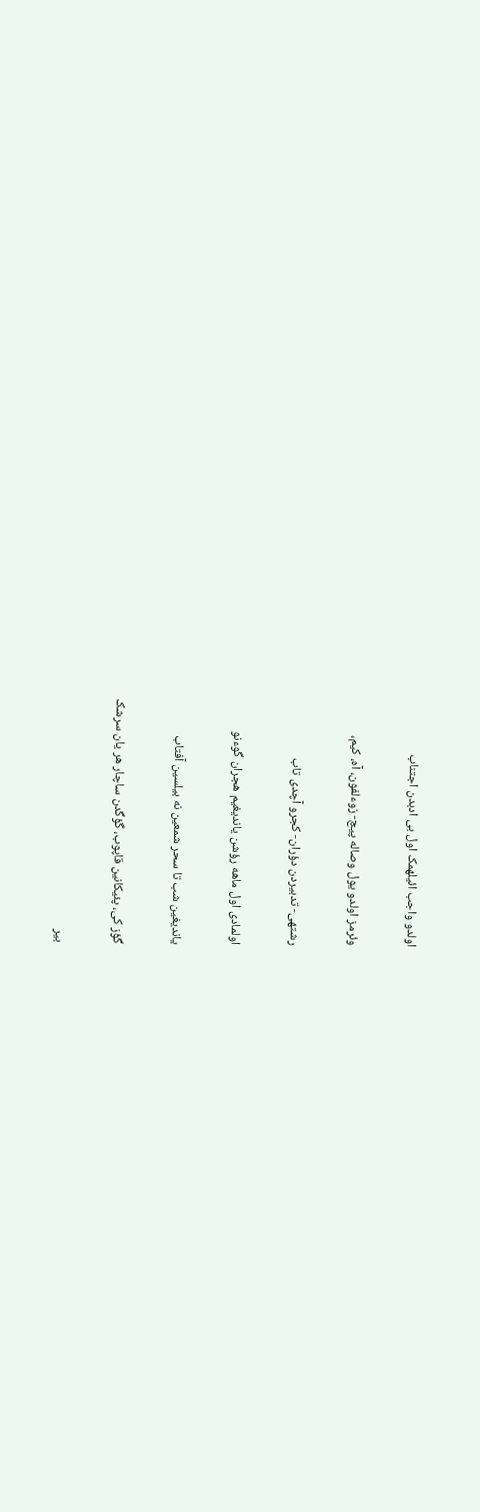اولدو واجب ائیلهمک اول بی ادبدن اجتناب

وئرمز اولدو یول وصاله پیچ- زوءلفون، آه، کیم،

رشتهی- تدبیردن دؤران- کجرو آچدی تاب

اولمادی اول ماهه رؤشن یاندیغیم هجران گوءنو

یاندیغین شب تا سحر شمعین نه بیلسین آفتاب

گؤز کی، پئیکانین قاپوب، گؤگدن ساچار هر یان سرشک

بیر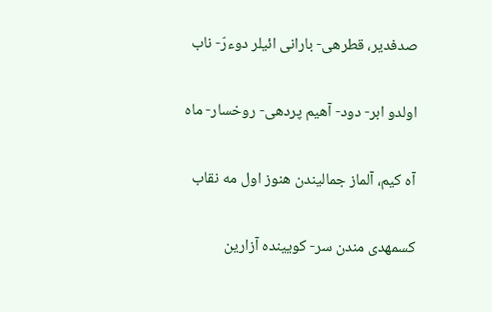صدفدیر، قطرهی- بارانی ائیلر دوءرّ- ناب

اولدو ابر- دود- آهیم پردهی- روخسار- ماه

آه کیم، آلماز جمالیندن هنوز اول مه نقاب

کسمهدی مندن سر- کویینده آزارین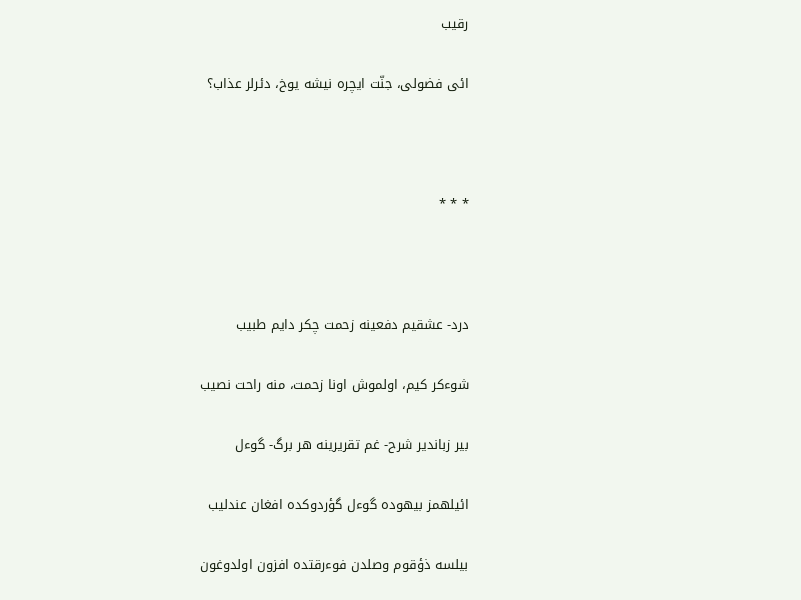رقیب

ائی فضولی، جنّت ایچره نیشه یوخ، دئرلر عذاب؟



* * *



درد- عشقیم دفعینه زحمت چکر دایم طبیب

شوءکر کیم، اولموش اونا زحمت، منه راحت نصیب

بیر زباندیر شرح- غم تقریرینه هر برگ- گوءل

ائیلهمز بیهوده گوءل گؤردوکده افغان عندلیب

بیلسه ذؤقوم وصلدن فوءرقتده افزون اولدوغون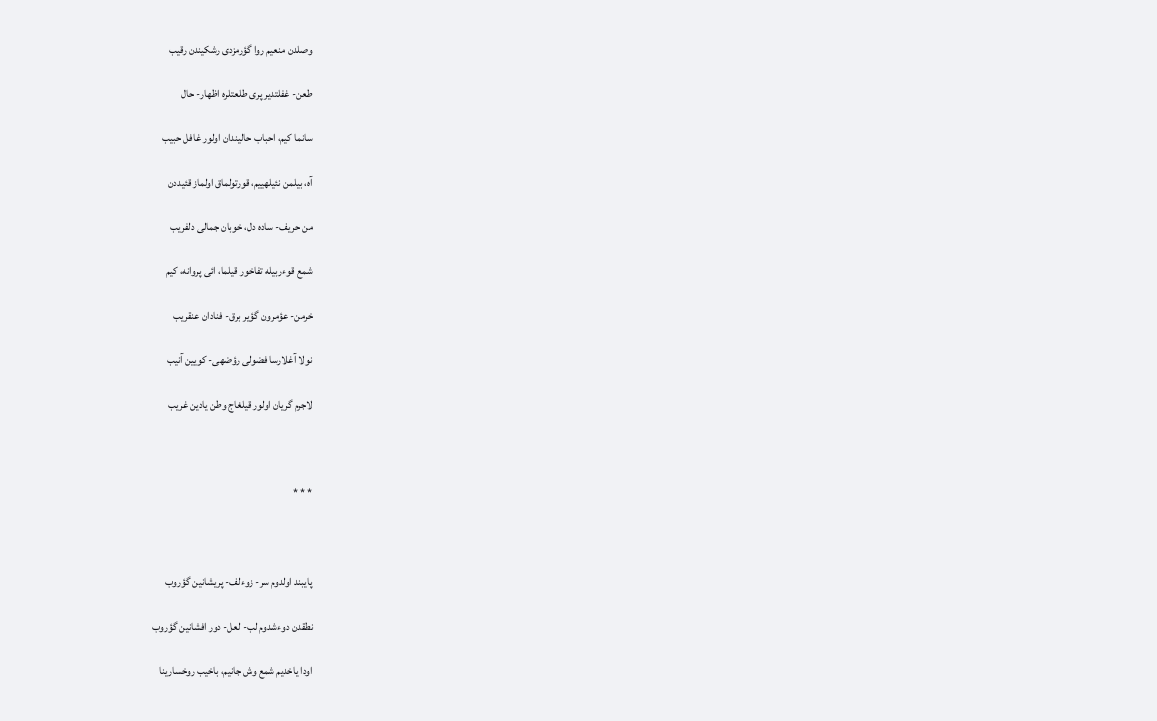وصلدن منعیم روا گؤرمزدی رشکیندن رقیب

طعن- غفلتدیر پری طلعتلره اظهار- حال

سانما کیم، احباب حالیندان اولور غافل حبیب

آه، بیلمن نئیلهییم، قورتولماق اولماز قئیددن

من حریف- ساده دل، خوبان جمالی دلفریب

شمع قوءربیله تفاخور قیلما، ائی پروانه، کیم

خرمن- عؤمرون گؤیر برق- فنادان عنقریب

نولا آغلارسا فضولی رؤضهی- کویین آنیب

لاجرم گریان اولور قیلغاج وطن یادین غریب



* * *



پایبند اولدوم سر- زوءلف- پریشانین گؤروب

نطقدن دوءشدوم لب- لعل- دور افشانین گؤروب

اودا یاخدیم شمع وش جانیم، باخیب روخسارینا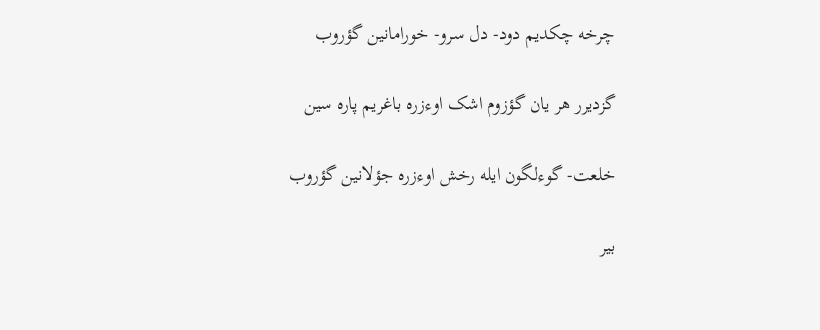چرخه چکدیم دود- دل سرو- خورامانین گؤروب

گزدیرر هر یان گؤزوم اشک اوءزره باغریم پاره سین

خلعت- گوءلگون ایله رخش اوءزره جؤلانین گؤروب

بیر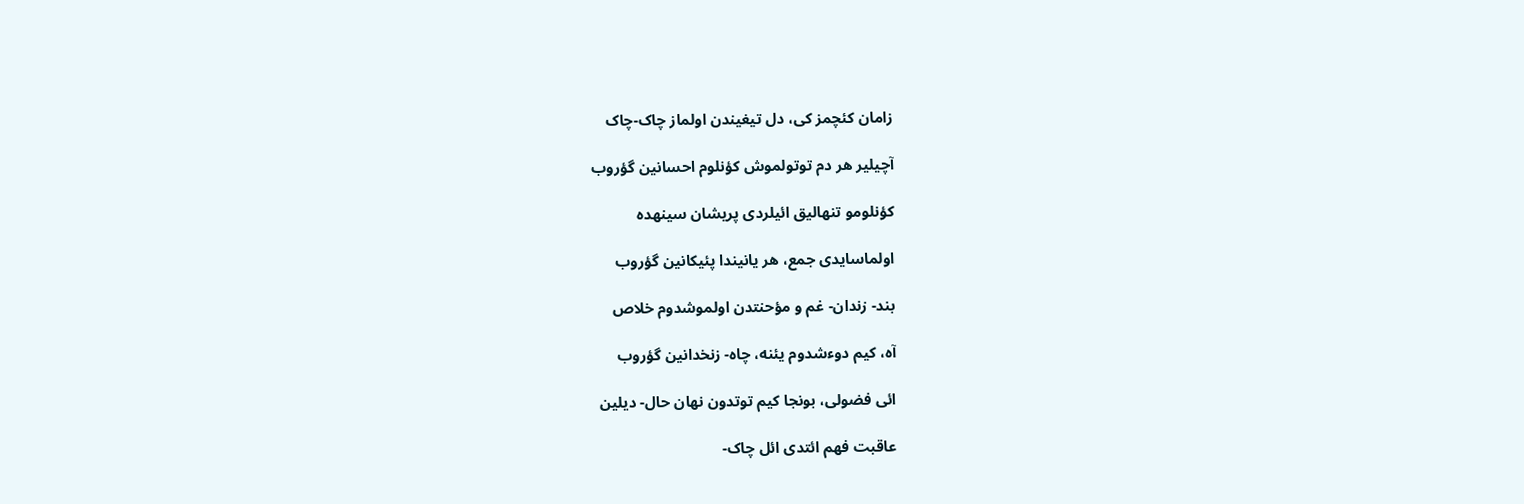زامان کئچمز کی، دل تیغیندن اولماز چاک-چاک

آچیلیر هر دم توتولموش کؤنلوم احسانین گؤروب

کؤنلومو تنهالیق ائیلردی پریشان سینهده

اولماسایدی جمع، هر یانیندا پئیکانین گؤروب

بند- زندان- غم و مؤحنتدن اولموشدوم خلاص

آه، کیم دوءشدوم یئنه، چاه- زنخدانین گؤروب

ائی فضولی، بونجا کیم توتدون نهان حال- دیلین

عاقبت فهم ائتدی ائل چاک-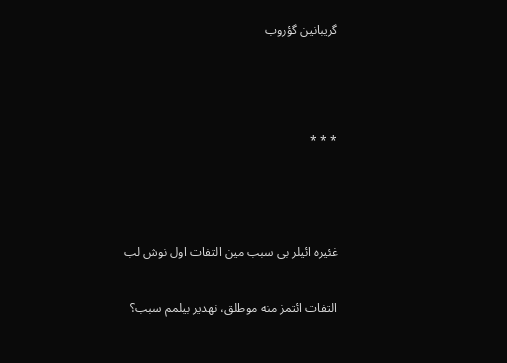گریبانین گؤروب



* * *



غئیره ائیلر بی سبب مین التفات اول نوش لب

التفات ائتمز منه موطلق، نهدیر بیلمم سبب؟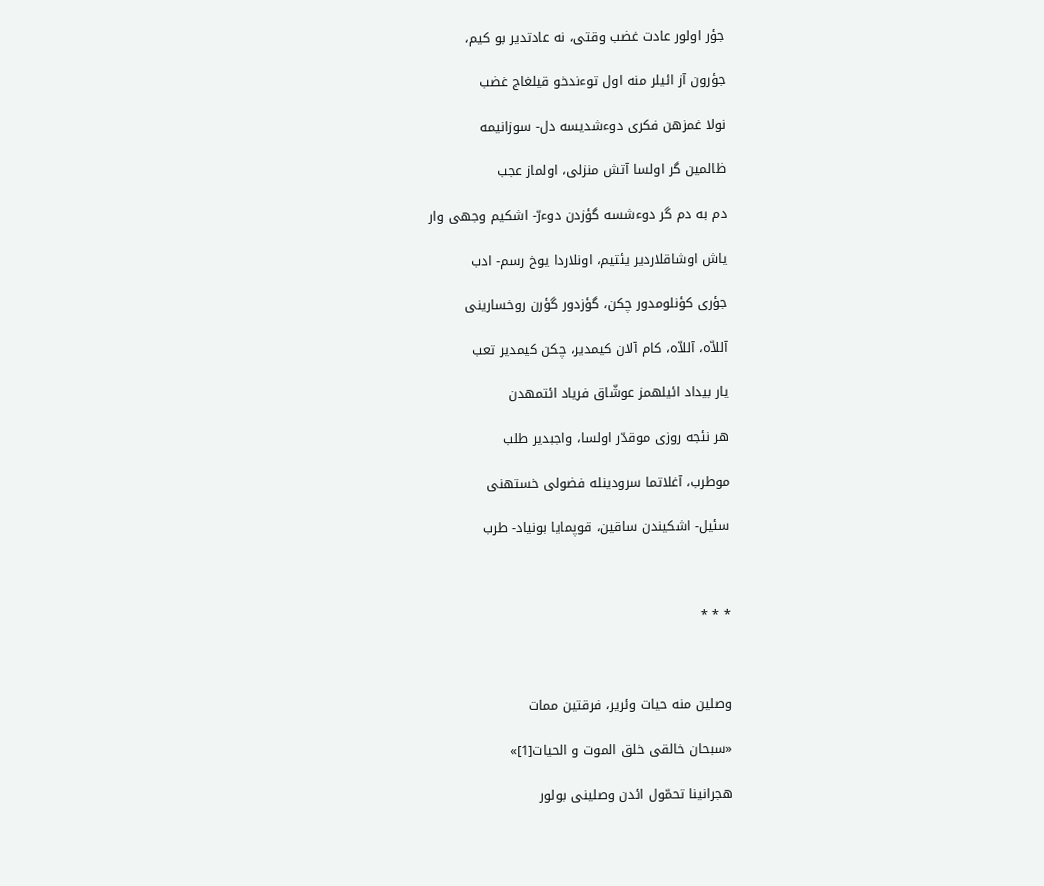جؤر اولور عادت غضب وقتی، نه عادتدیر بو کیم،

جؤرون آز ائیلر منه اول توءندخو قیلغاج غضب

نولا غمزهن فکری دوءشدیسه دل- سوزانیمه

ظالمین گر اولسا آتش منزلی، اولماز عجب

دم به دم گر دوءشسه گؤزدن دوءرّ- اشکیم وجهی وار

یاش اوشاقلاردیر یئتیم، اونلاردا یوخ رسم- ادب

جؤری کؤنلومدور چکن، گؤزدور گؤرن روخسارینی

آللاّه، آللاّه، کام آلان کیمدیر، چکن کیمدیر تعب

یار بیداد ائیلهمز عوشّاق فریاد ائتمهدن

هر نئجه روزی موقدّر اولسا، واجبدیر طلب

موطرب، آغلاتما سرودینله فضولی خستهنی

سئیل- اشکیندن ساقین، قوپمایا بونیاد- طرب



* * *



وصلین منه حیات وئریر، فرقتین ممات

«سبحان خالقی خلق الموت و الحیات[1]»

هجرانینا تحمّول ائدن وصلینی بولور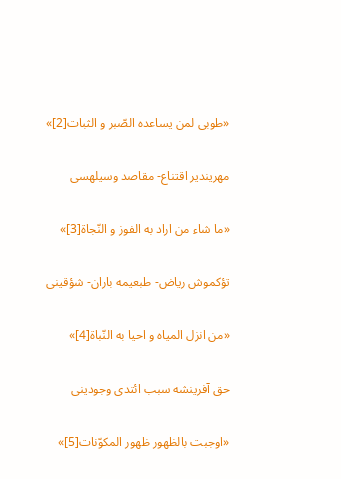«طوبی لمن یساعده الصّبر و الثبات[2]»

مهریندیر اقتناع- مقاصد وسیلهسی

«ما شاء من اراد به الفوز و النّجاة[3]»

تؤکموش ریاض- طبعیمه باران- شؤقینی

«من انزل المیاه و احیا به النّباة[4]»

حق آفرینشه سبب ائتدی وجودینی

«اوجبت بالظهور ظهور المکوّنات[5]»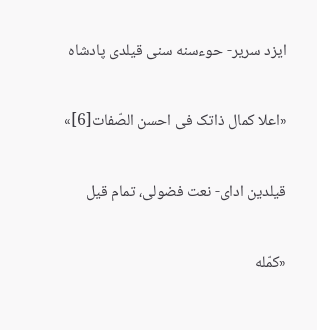ایزد سریر- حوءسنه سنی قیلدی پادشاه

«اعلا کمال ذاتک فی احسن الصّفات[6]»

قیلدین ادای- نعت فضولی، تمام قیل

«کمّله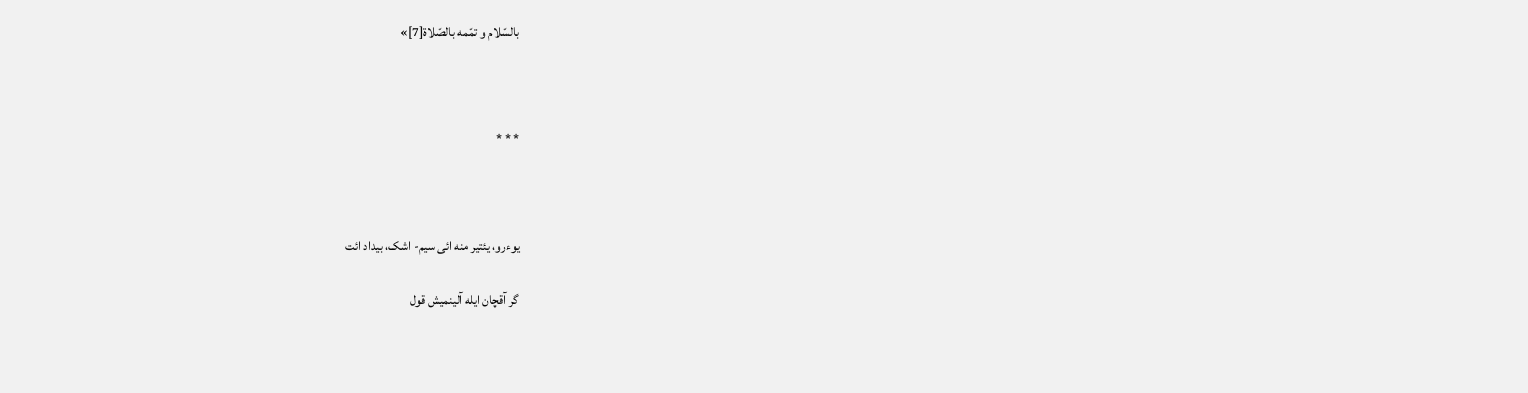بالسّلام و تمّمه بالصّلاة[7]»



* * *



یوءرو، یئتیر منه ائی سیم- اشک، بیداد ائت

گر آقچان ایله آلینمیش قول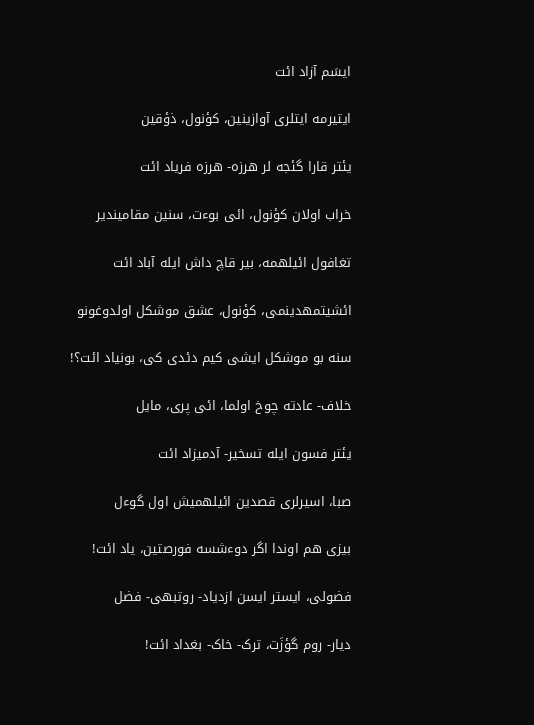ایسَم آزاد ائت

ایتیرمه ایتلری آوازینین، کؤنول، ذؤقین

یئتر قارا گئجه لر هرزه- هرزه فریاد ائت

خراب اولان کؤنول، ائی بوءت، سنین مقامیندیر

تغافول ائیلهمه، بیر قاچ داش ایله آباد ائت

ائشیتمهدینمی، کؤنول، عشق موشکل اولدوغونو

سنه بو موشکل ایشی کیم دئدی کی، بونیاد ائت؟!

خلاف- عادته چوخ اولما، ائی پری، مایل

یئتر فسون ایله تسخیر- آدمیزاد ائت

صبا، اسیرلری قصدین ائیلهمیش اول گوءل

بیزی هم اوندا اگر دوءشسه فورصتین، یاد ائت!

فضولی، ایستر ایسن ازدیاد- روتبهی- فضل

دیار- روم گؤزَت، ترک- خاک- بغداد ائت!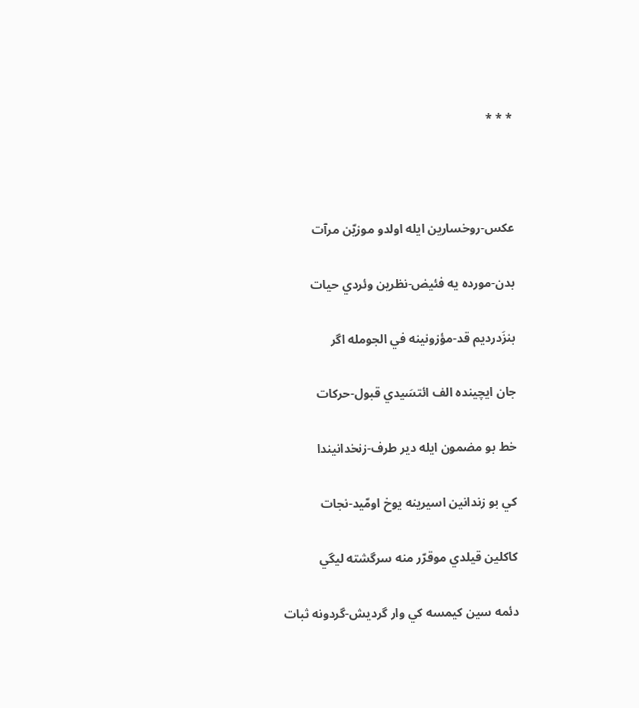* * *



عكس-روخسارين ايله اولدو موزيّن مرآت

بدن-مورده يه فئيض-نظرين وئردي حيات

بنزَدرديم قد-مؤزونينه في الجومله اگر

جان ايچينده الف ائتسَيدي قبول-حركات

خط بو مضمون ايله دير طرف-زنخدانيندا

كي بو زندانين اسيرينه يوخ اومّيد-نجات

كاكلين قيلدي موقرّر منه سرگشته ليگي

دئمه سين كيمسه كي وار گرديش-گردونه ثبات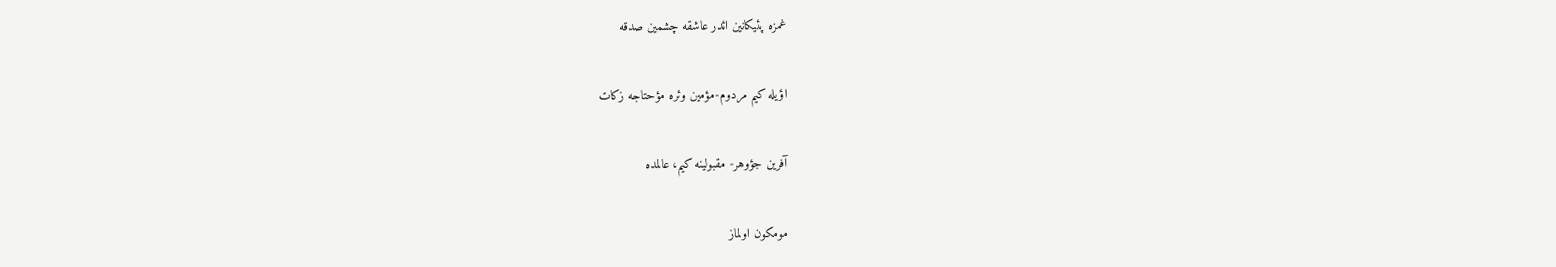غمزه پئيكانين ائدر عاشقه چشمين صدقه

اؤيله كيم مردوم-مؤمين وئره مؤحتاجه زكات

آفرين جؤوهر- مقبولينه كيم، عالمده

مومكون اولماز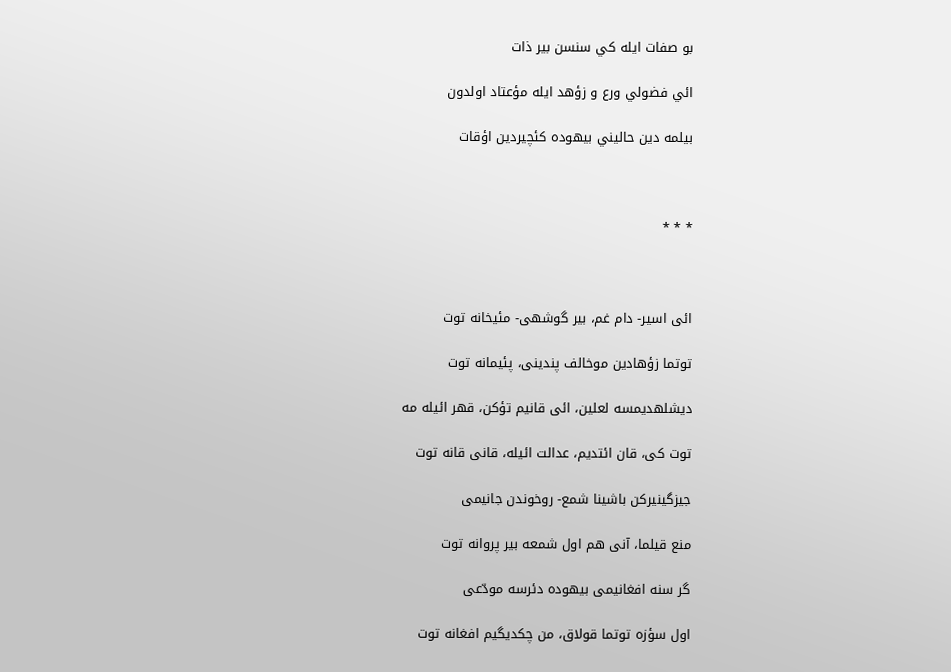بو صفات ايله كي سنسن بير ذات

ائي فضولي ورع و زؤهد ايله مؤعتاد اولدون

بيلمه دين حاليني بيهوده كئچيردين اؤقات



* * *



ائی اسیر- دام غم، بیر گوشهی- مئیخانه توت

توتما زؤهادین موخالف پندینی، پئیمانه توت

دیشلهدیمسه لعلین، ائی قانیم تؤکن، قهر ائیله مه

توت کی، قان ائتدیم، عدالت ائیله، قانی قانه توت

جیزگینیرکن باشینا شمع- روخوندن جانیمی

منع قیلما، آنی هم اول شمعه بیر پروانه توت

گر سنه افغانیمی بیهوده دئرسه مودّعی

اول سؤزه توتما قولاق، من چکدیگیم افغانه توت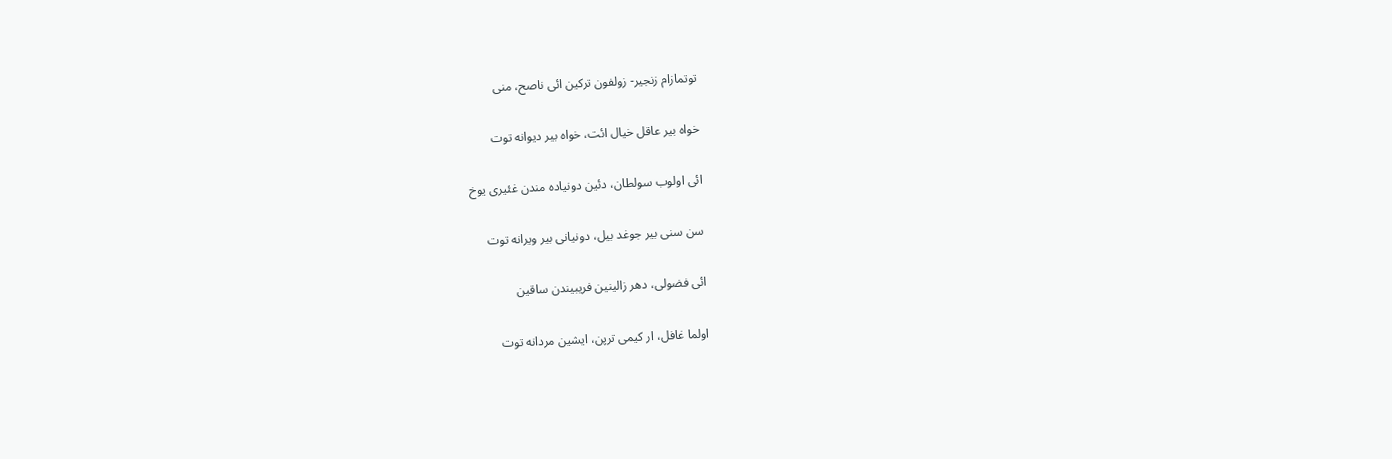توتمازام زنجیر- زولفون ترکین ائی ناصح، منی

خواه بیر عاقل خیال ائت، خواه بیر دیوانه توت

ائی اولوب سولطان، دئین دونیاده مندن غئیری یوخ

سن سنی بیر جوغد بیل، دونیانی بیر ویرانه توت

ائی فضولی، دهر زالینین فریبیندن ساقین

اولما غافل، ار کیمی ترپن، ایشین مردانه توت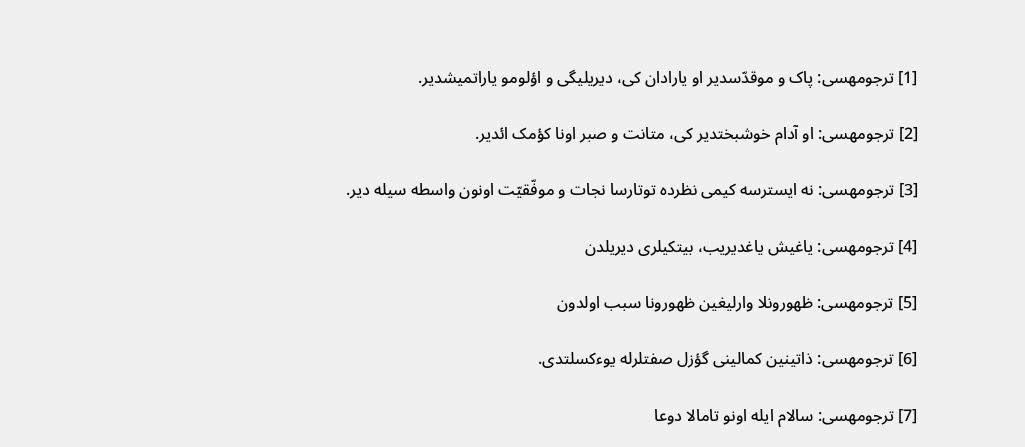[1] ترجومهسی: پاک و موقدّسدیر او یارادان کی، دیریلیگی و اؤلومو یاراتمیشدیر.

[2] ترجومهسی: او آدام خوشبختدیر کی، متانت و صبر اونا کؤمک ائدیر.

[3] ترجومهسی: نه ایسترسه کیمی نظرده توتارسا نجات و موفّقیّت اونون واسطه سیله دیر.

[4] ترجومهسی: یاغیش یاغدیریب، بیتکیلری دیریلدن

[5] ترجومهسی: ظهورونلا وارلیغین ظهورونا سبب اولدون

[6] ترجومهسی: ذاتینین کمالینی گؤزل صفتلرله یوءکسلتدی.

[7] ترجومهسی: سالام ایله اونو تامالا دوعا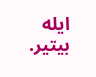ایله بیتیر.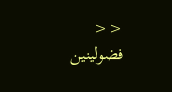<<                              فضولینین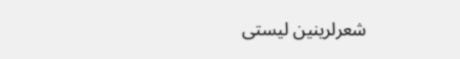شعرلرینین لیستی